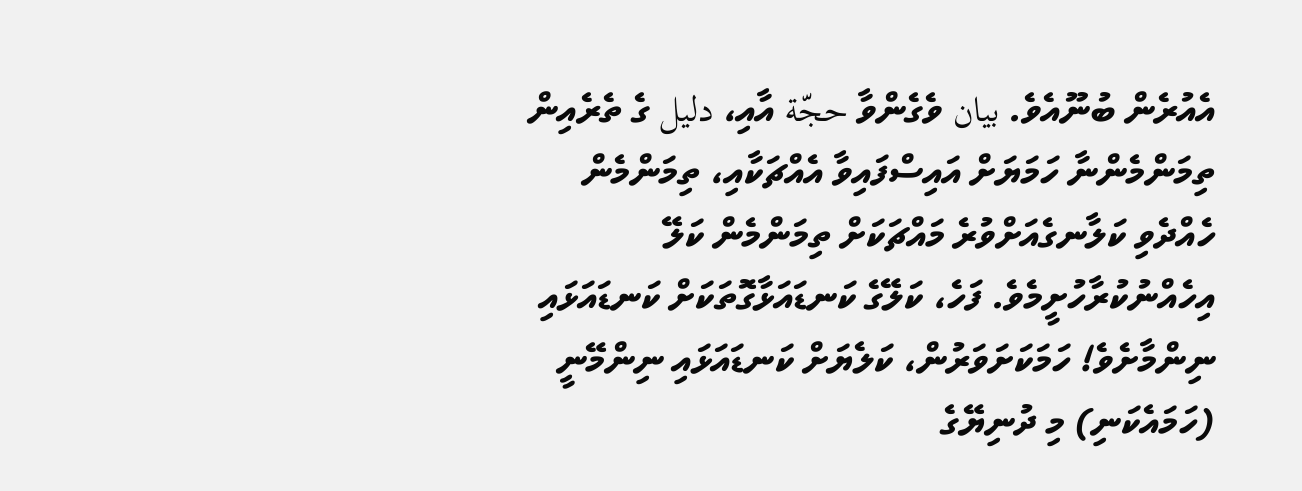އެއުރެން ބުނޫއެވެ. بيان ވެގެންވާ حجّة އާއި، دليل ގެ ތެރެއިން ތިމަންމެންނާ ހަމަޔަށް އައިސްފައިވާ އެއްޗަކާއި، ތިމަންމެން ހެއްދެވި ކަލާނގެއަށްވުރެ މައްޗަކަށް ތިމަންމެން ކަލޭ އިހެއްނުކުރާހުށީމެވެ. ފަހެ، ކަލޭގެ ކަނޑައަޅާގޮތަކަށް ކަނޑައަޅައި ނިންމާށެވެ! ހަމަކަށަވަރުން، ކަލެޔަށް ކަނޑައަޅައި ނިންމޭނީ (ހަމައެކަނި) މި ދުނިޔޭގެ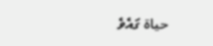حياة ގައެވެ